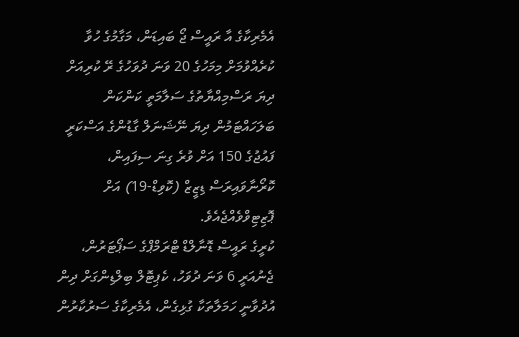އެމެރިކާގެ އާ ރައީސް ޖޯ ބައިޑަން، މަގާމުގެ ހުވާ ކުރެއްވުމަށް މިމަހުގެ 20 ވަނަ ދުވަހުގެ ރޭ ކުރިއަށް ދިޔަ ރަސްމިއްޔާތުގެ ސަލާމަތީ ކަންކަން ބަލަހައްޓަމުން ދިޔަ ނޭޝަނަލް ގާޑުންގެ އަސްކަރީ ފައުޖުގެ 150 އަށް ވުރެ ގިނަ ސިފައިން، ކޮރޯނާވައިރަސް ޑިޒީޒް (ކޮވިޑް-19) އަށް ޕޮޒިޓިވްވެއްޖެއެވެ.
ކުރީގެ ރައީސް ޑޮނާލްޑް ޓްރަމްޕްގެ ސަޕޯޓަރުން، ޖެނުއަރީ 6 ވަނަ ދުވަހު، ކެޕިޓޮލް ބިލްޑިންގަށް ދިން އުދުވާނީ ހަމަލާތަކާ ގުޅިގެން، އެމެރިކާގެ ސަރުކާރުން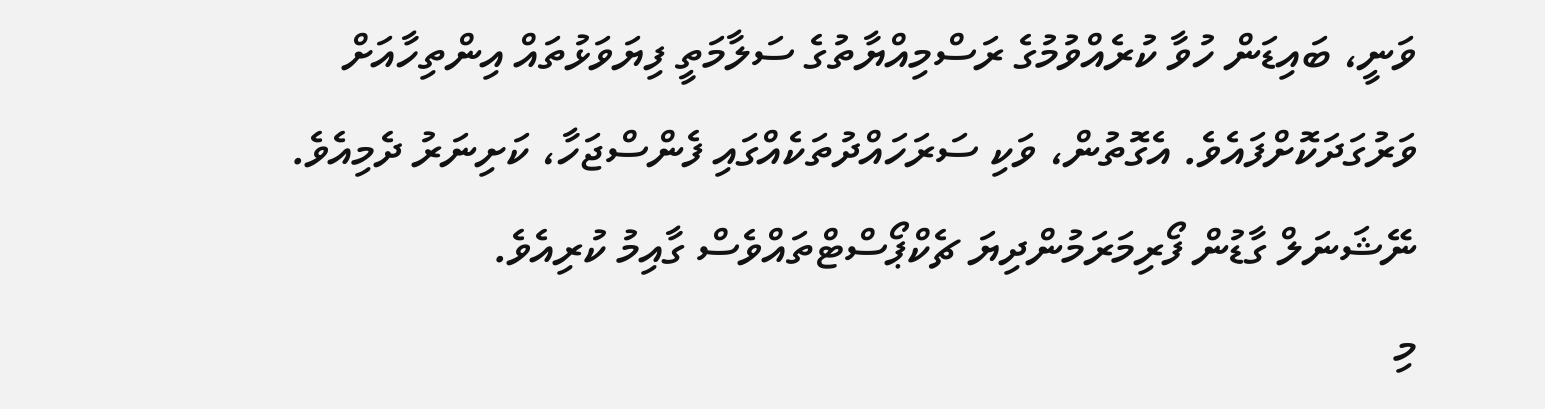ވަނީ، ބައިޑަން ހުވާ ކުރެއްވުމުގެ ރަސްމިއްޔާތުގެ ސަލާމަތީ ފިޔަވަޅުތައް އިންތިހާއަށް ވަރުގަދަކޮށްފައެވެ. އެގޮތުން، ވަކި ސަރަހައްދުތަކެއްގައި ފެންސްޖަހާ، ކަށިނަރު ދެމިއެވެ. ނޭޝަނަލް ގާޑުން ފޯރިމަރަމުންދިޔަ ޗެކްޕޯސްޓްތައްވެސް ގާއިމު ކުރިއެވެ.
މި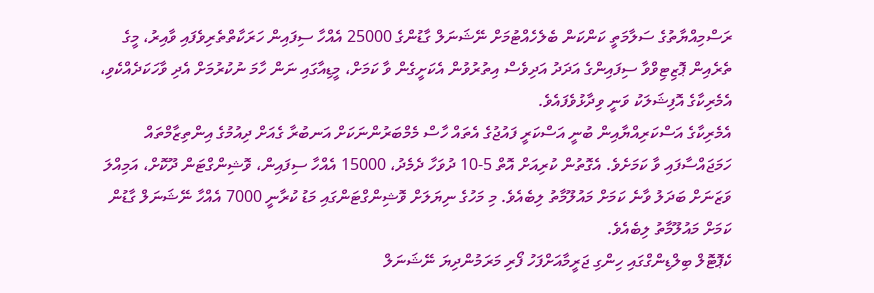ރަސްމިއްޔާތުގެ ސަލާމަތީ ކަންކަން ބެލެހެއްޓުމަށް ނޭޝަނަލް ގާޑުންގެ 25000 އެއްހާ ސިފައިން ހަރަކާތްތެރިވެފައި ވާއިރު، މީގެ ތެރެއިން ޕޮޒިޓިވްވާ ސިފައިންގެ އަދަދު އަދިވެސް އިތުރުވުން އެކަށީގެން ވާ ކަމަށް، މީޑިއާގައި ނަން ހާމަ ނުކުރުމަށް އެދި ވާހަކަދެއްކެވި، އެމެރިކާގެ އޮފިޝަލަކު ވަނީ ވިދާޅުވެފައެވެ.
އެމެރިކާގެ އަސްކަރިއްޔާއިން ބުނީ އަސްކަރީ ފައުޖުގެ އެތައް ހާސް މެމްބަރުންނަކަށް އަނބުރާ ގެއަށް ދިއުމުގެ އިންތިޒާމްތައް ހަމަޖައްސާފައި ވާ ކަމަށެވެ. އެގޮތުން ކުރިއަށް އޮތް 5-10 ދުވަހާ ދެމެދު، 15000 އެއްހާ ސިފައިން، ވޮޝިންގްޓަން ދޫކޮށް، އަމިއްލަ ވަޒަނަށް ބަދަލު ވާނެ ކަމަށް މައުލޫމާތު ލިބެއެވެ. މި މަހުގެ ނިޔަލަށް ވޮޝިންގްޓަންގައި މަޑު ކުރާނީ 7000 އެއްހާ ނޭޝަނަލް ގާޑުން ކަމަށް މައުލޫމާތު ލިބެއެވެ.
ކެޕޮޓޮލް ބިލްޑިންގްގައި ހިންގި ޖަރީމާއަށްފަހު ފޯރި މަރަމުންދިޔަ ނޭޝަނަލް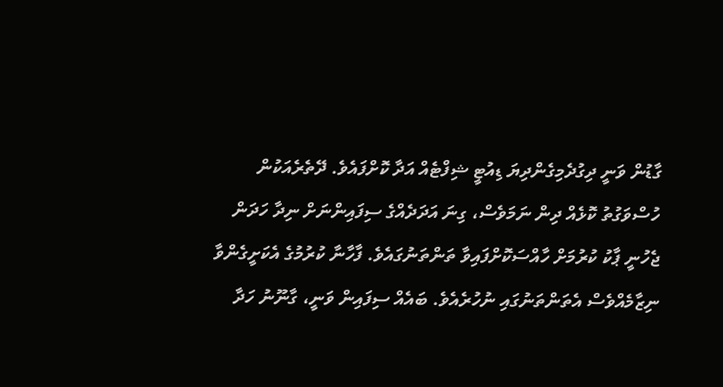ގާޑުން ވަނީ ދިގުދެމިގެންދިޔަ ޑިއުޓީ ޝިފްޓެއް އަދާ ކޮށްފައެވެ. ދޭތެރެއަކުން ހުސްވަގުތު ކޮޅެއް ދިން ނަމަވެސް، ގިނަ އަދަދެއްގެ ސިފައިންނަށް ނިދާ ހަދަން ޖެހުނީ ޕާކު ކުރުމަށް ހާއްސަކޮށްފައިވާ ތަންތަނުގައެވެ. ފާހާނާ ކުރުމުގެ އެކަށީގެންވާ ނިޒާމެއްވެސް އެތަންތަނުގައި ނުހުރެއެވެ. ބައެއް ސިފައިން ވަނީ، ގާނޫނު ހަދާ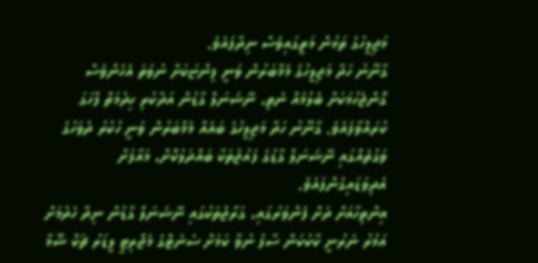މަޖިލީހުގެ ތަޅުން މަތީގައިވެސް ނިދާފައެވެ.
ގާނޫނު ހަދާ މަޖިލީހުގެ މެމްބަރުން ވަނީ ފިންޏަކަށް ނުވަތަ އެހެންވެސް ގޮންޖެހުމަކަށް ބެލުމެއް ނެތި، ނޭޝަނަލް ގާޑުން އަދާކުރި ހިދުމަތް ފާހަގަ ކުރައްވާފައެވެ. ގާނޫނު ހަދާ މަޖިލީހުގެ ބައެއް މެމްބަރުން ވަނީ ހުކުރު ދުވަހުގެ ވަގުތެއްގައި ނޭޝަނަލް ގާޑުގެ ފައުޖުތަކާ ބައްދަލުކޮށް، މައާފަށް އެދިވަޑައިގެންފައެވެ.
އިންތިހާއަށް ދަށް ފެންވަރުގައި، ގަރާޖުތަކުގައި ނޭޝަނަލް ގާޑުން ނިދާ ހެދުމަށް އަމުރު ނެރުނީ ކާކުކަން ސާފު ނުވާ ކަމަށް ސެނެޓްގެ މެޖޯރިޓީ ލީޑަރު ޗަކް ޝޫމާ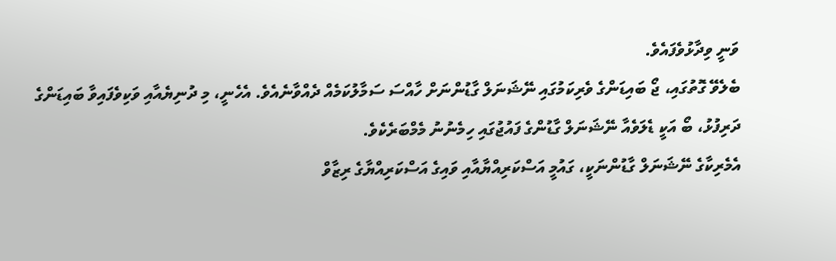ވަނީ ވިދާޅުވެފައެވެ.
ބެލެވޭ ގޮތުގައި، ޖޯ ބައިޑަންގެ ވެރިކަމުގައި ނޭޝަނަލް ގާޑުންނަށް ހާއްސަ ސަމާލުކަމެއް ދެއްވާނެއެވެ. އެހެނީ، މި ދުނިޔެއާއި ވަކިވެފައިވާ ބައިޑަންގެ ދަރިފުޅު، ބޯ އަކީ ޑެލަވެއާ ނޭޝަނަލް ގާޑުންގެ ފައުޖުގައި ހިމެނުނު މެމްބަރެކެވެ.
އެމެރިކާގެ ނޭޝަނަލް ގާޑުންނަކީ، ގައުމީ އަސްކަރިއްޔާއާއި ވައިގެ އަސްކަރިއްޔާގެ ރިޒާވް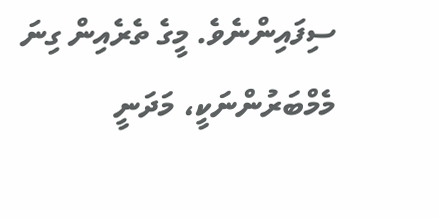ސިފައިންނެވެ. މީގެ ތެރެއިން ގިނަ މެމްބަރުންނަކީ، މަދަނީ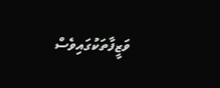ވަޒީފާތަކުގައިވެސް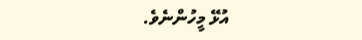އުޅޭ މީހުންނެވެ.